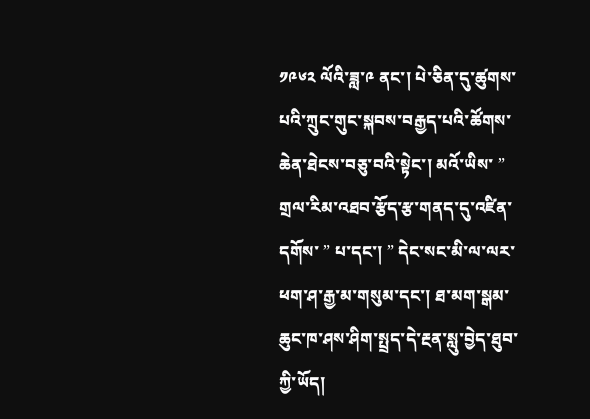༡༩༦༢ ལོའི་ཟླ་༩ ནང་། པེ་ཅིན་དུ་ཚུགས་པའི་ཀྲུང་གུང་སྐབས་བརྒྱད་པའི་ཚོགས་ཆེན་ཐེངས་བཅུ་བའི་སྟེང་། མའོ་ཡིས་ ” གྲལ་རིམ་འཐབ་རྩོད་རྩ་གནད་དུ་འཛིན་དགོས་ ” པ་དང་། ” དེང་སང་མི་ལ་ལར་ཕག་ཤ་རྒྱ་མ་གསུམ་དང་། ཐ་མག་སྒམ་ཆུང་ཁ་ཤས་ཤིག་སྤྲད་དེ་རྔན་སླུ་བྱེད་ཐུབ་ཀྱི་ཡོད།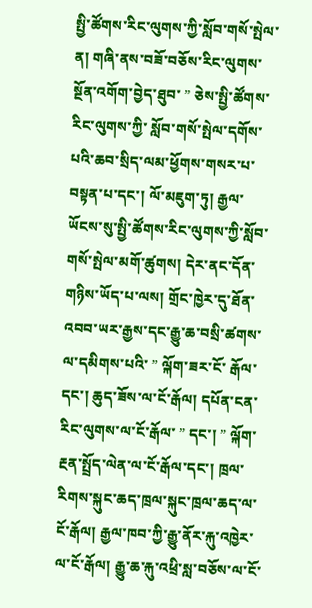སྤྱི་ཚོགས་རིང་ལུགས་ཀྱི་སློབ་གསོ་སྤེལ་ན། གཞི་ནས་བཟོ་བཅོས་རིང་ལུགས་སྔོན་འགོག་བྱེད་ཐུབ་ ” ཅེས་སྤྱི་ཚོགས་རིང་ལུགས་ཀྱི་ སློབ་གསོ་སྤེལ་དགོས་པའི་ཆབ་སྲིད་ལམ་ཕྱོགས་གསར་པ་བསྟན་པ་དང་། ལོ་མཇུག་ཏུ། རྒྱལ་ཡོངས་སུ་སྤྱི་ཚོགས་རིང་ལུགས་ཀྱི་སློབ་གསོ་སྤེལ་མགོ་ཚུགས། དེར་ནང་དོན་གཉིས་ཡོད་པ་ལས། གྲོང་ཁྱེར་དུ་ཐོན་འབབ་ཡར་རྒྱས་དང་རྒྱུ་ཆ་བསྲི་ཚགས་ལ་དམིགས་པའི་ ” ལྐོག་ཟར་ངོ་ རྒོལ་དང་། ཆུད་ཟོས་ལ་ངོ་རྒོལ། དཔོན་ངན་རིང་ལུགས་ལ་ངོ་རྒོལ་ ” དང་། ” ལྐོག་རྔན་སྤྲོད་ལེན་ལ་ངོ་རྒོལ་དང་། ཁྲལ་རིགས་སྐུང་ཆད་ཁྲལ་སྐུང་ཁྲལ་ཆད་ལ་ངོ་རྒོལ། རྒྱལ་ཁབ་ཀྱི་རྒྱུ་ནོར་རྐུ་འཁྱེར་ལ་ངོ་རྒོལ། རྒྱུ་ཆ་རྐུ་འཕྲི་སླ་བཅོས་ལ་ངོ་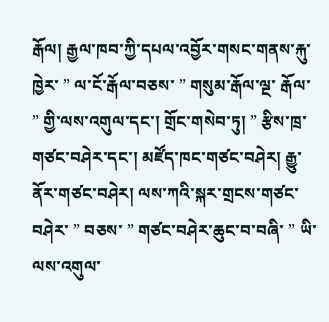རྒོལ། རྒྱལ་ཁབ་ཀྱི་དཔལ་འབྱོར་གསང་གནས་རྐུ་ཁྱེར་ ” ལ་ངོ་རྒོལ་བཅས་ ” གསུམ་རྒོལ་ལྔ་ རྒོལ་ ” གྱི་ལས་འགུལ་དང་། གྲོང་གསེབ་ཏུ། ” རྩིས་ཁྲ་གཙང་བཤེར་དང་། མཛོད་ཁང་གཙང་བཤེར། རྒྱུ་ནོར་གཙང་བཤེར། ལས་ཀའི་སྐར་གྲངས་གཙང་བཤེར་ ” བཅས་ ” གཙང་བཤེར་ཆུང་བ་བཞི་ ” ཡི་ལས་འགུལ་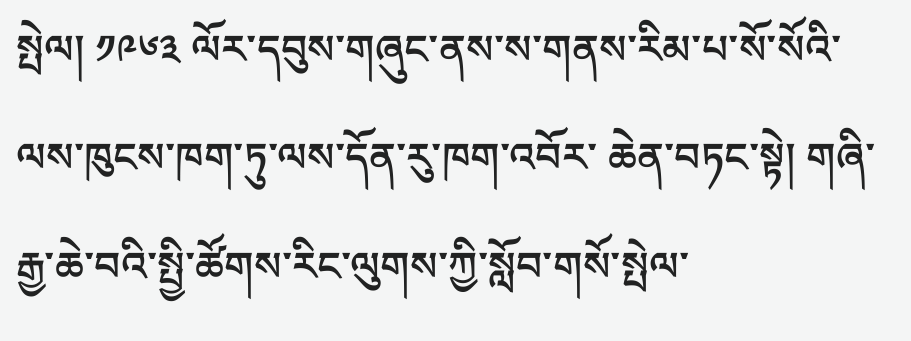སྤེལ། ༡༩༦༣ ལོར་དབུས་གཞུང་ནས་ས་གནས་རིམ་པ་སོ་སོའི་ལས་ཁུངས་ཁག་ཏུ་ལས་དོན་རུ་ཁག་འབོར་ ཆེན་བཏང་སྟེ། གཞི་རྒྱ་ཆེ་བའི་སྤྱི་ཚོགས་རིང་ལུགས་ཀྱི་སློབ་གསོ་སྤེལ་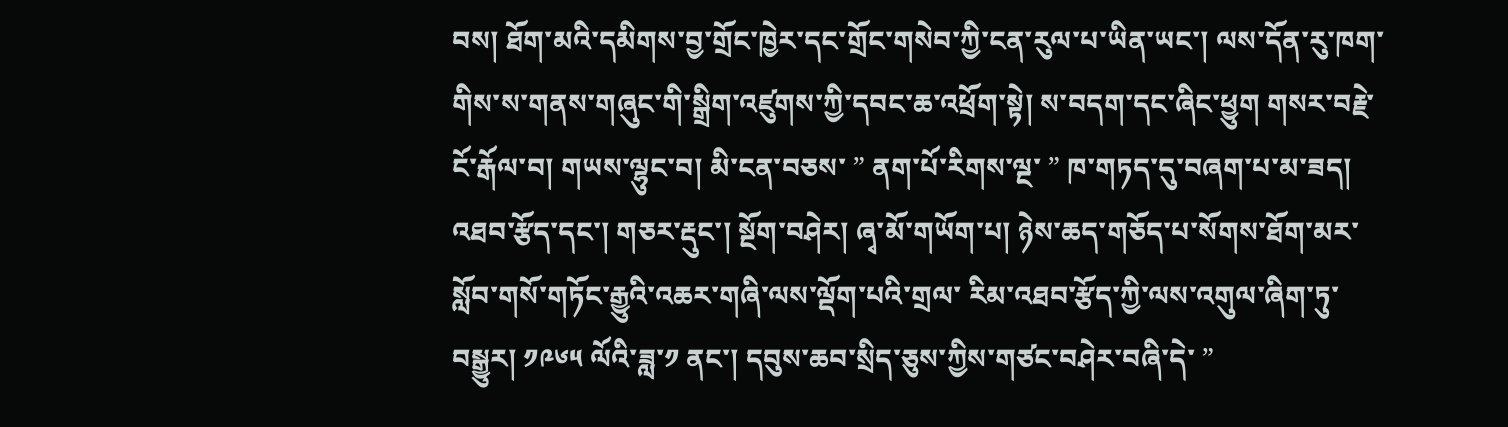བས། ཐོག་མའི་དམིགས་བྱ་གྲོང་ཁྱེར་དང་གྲོང་གསེབ་ཀྱི་ངན་རུལ་པ་ཡིན་ཡང་། ལས་དོན་རུ་ཁག་གིས་ས་གནས་གཞུང་གི་སྒྲིག་འཛུགས་ཀྱི་དབང་ཆ་འཕྲོག་སྟེ། ས་བདག་དང་ཞིང་ཕྱུག གསར་བརྗེ་ངོ་རྒོལ་བ། གཡས་ལྷུང་བ། མི་ངན་བཅས་ ” ནག་པོ་རིགས་ལྔ་ ” ཁ་གཏད་དུ་བཞག་པ་མ་ཟད། འཐབ་རྩོད་དང་། གཅར་རྡུང་། སྔོག་བཤེར། ཞྭ་མོ་གཡོག་པ། ཉེས་ཆད་གཅོད་པ་སོགས་ཐོག་མར་སློབ་གསོ་གཏོང་རྒྱུའི་འཆར་གཞི་ལས་ལྡོག་པའི་གྲལ་ རིམ་འཐབ་རྩོད་ཀྱི་ལས་འགུལ་ཞིག་ཏུ་བསྒྱུར། ༡༩༦༥ ལོའི་ཟླ་༡ ནང་། དབུས་ཆབ་སྲིད་ཅུས་ཀྱིས་གཙང་བཤེར་བཞི་དེ་ ”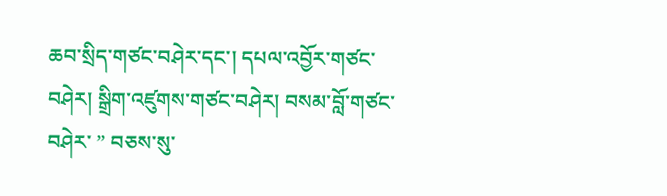ཆབ་སྲིད་གཙང་བཤེར་དང་། དཔལ་འབྱོར་གཙང་བཤེར། སྒྲིག་འཛུགས་གཙང་བཤེར། བསམ་བློ་གཙང་བཤེར་ ” བཅས་སུ་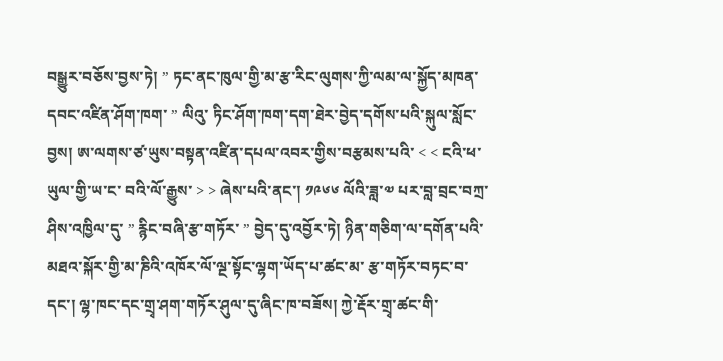བསྒྱུར་བཅོས་བྱས་ཏེ། ” ཏང་ནང་ཁུལ་གྱི་མ་རྩ་རིང་ལུགས་ཀྱི་ལམ་ལ་སྐྱོད་མཁན་དབང་འཛིན་ཤོག་ཁག་ ” ལིའུ་ ཏིང་ཤོག་ཁག་དག་ཐེར་བྱེད་དགོས་པའི་སྐུལ་སློང་བྱས། ཨ་ལགས་ཙ་ཡུས་བསྟན་འཛིན་དཔལ་འབར་གྱིས་བརྩམས་པའི་ < < ངའི་ཕ་ཡུལ་གྱི་ཡ་ང་ བའི་ལོ་རྒྱུས་ > > ཞེས་པའི་ནང་། ༡༩༦༦ ལོའི་ཟླ་༧ པར་བླ་བྲང་བཀྲ་ཤིས་འཁྱིལ་དུ་ ” རྙིང་བཞི་རྩ་གཏོར་ ” བྱེད་དུ་འབྱོར་ཏེ། ཉིན་གཅིག་ལ་དགོན་པའི་མཐའ་སྐོར་གྱི་མ་ཎིའི་འཁོར་ལོ་ལྔ་སྟོང་ལྷག་ཡོད་པ་ཚང་མ་ རྩ་གཏོར་བཏང་བ་དང་། ལྷ་ཁང་དང་གྲྭ་ཤག་གཏོར་ཤུལ་དུ་ཞིང་ཁ་བཟོས། ཀྱེ་རྡོར་གྲྭ་ཚང་གི་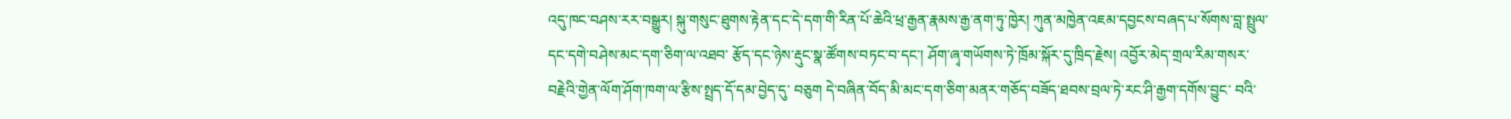འདུ་ཁང་བཤས་རར་བསྒྱུར། སྐུ་གསུང་ཐུགས་རྟེན་དང་དེ་དག་གི་རིན་པོ་ཆེའི་ཕྲ་རྒྱན་རྣམས་རྒྱ་ནག་ཏུ་ཁྱེར། ཀུན་མཁྱེན་འཇམ་དབྱངས་བཞད་པ་སོགས་བླ་སྤྲུལ་དང་དགེ་བཤེས་མང་དག་ཅིག་ལ་འཐབ་ རྩོད་དང་ཉེས་རྡུང་སྣ་ཚོགས་བཏང་བ་དང་། ཤོག་ཞྭ་གཡོགས་ཏེ་ཁྲོམ་སྐོར་དུ་ཁྲིད་རྗེས། འབྱོར་མེད་གྲལ་རིམ་གསར་བརྗེའི་གྱེན་ལོག་ཤོག་ཁག་ལ་རྩིས་སྤྲད་དོ་དམ་བྱེད་དུ་ བཅུག དེ་བཞིན་བོད་མི་མང་དག་ཅིག་མནར་གཅོད་བཟོད་ཐབས་བྲལ་ཏེ་རང་ཤི་རྒྱག་དགོས་བྱུང་ བའི་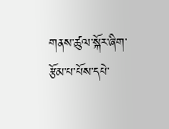གནས་ཚུལ་སྐོར་ཞིག་རྩོམ་པ་པོས་དཔེ་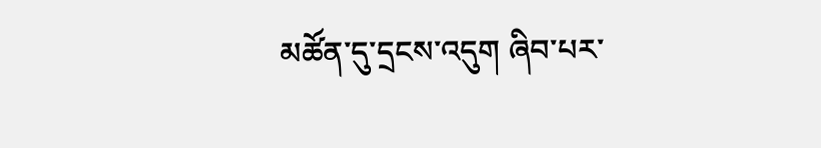མཚོན་དུ་དྲངས་འདུག ཞིབ་པར་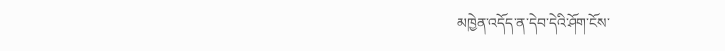མཁྱེན་འདོད་ན་དེབ་དེའི་ཤོག་ངོས་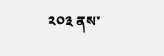༢༠༣ ནས་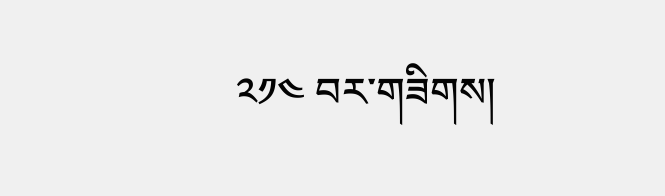༢༡༤ བར་གཟིགས།